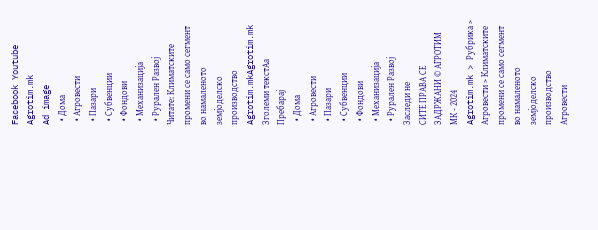Facebook Youtube
Agrotim.mk
Ad image
  • Дома
  • Агровести
  • Пазари
  • Субвенции
  • Фондови
  • Механизација
  • Рурален Развој
Читате: Климатските промени се само сегмент во намаленото земјоделско производство
Agrotim.mkAgrotim.mk
Зголеми текстAa
Пребарај
  • Дома
  • Агровести
  • Пазари
  • Субвенции
  • Фондови
  • Механизација
  • Рурален Развој
Заследи не
СИТЕ ПРАВА СЕ ЗАДРЖАНИ © АГРОТИМ МК - 2024
Agrotim.mk > Рубрика > Агровести > Климатските промени се само сегмент во намаленото земјоделско производство
Агровести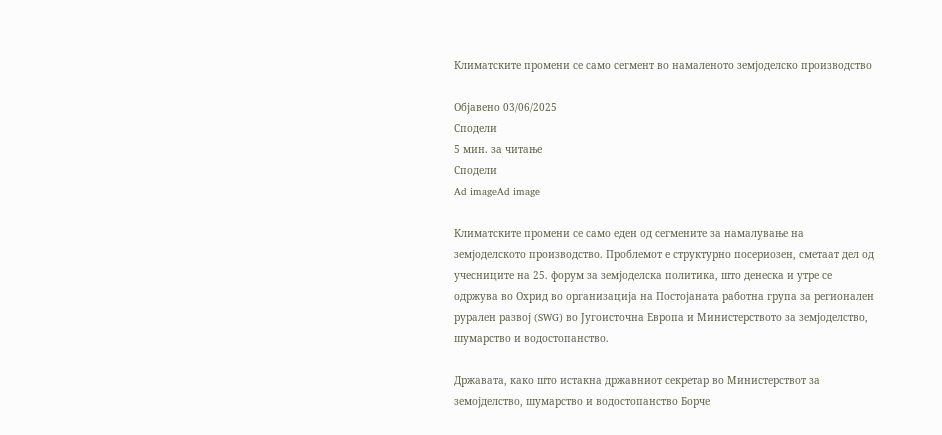Климатските промени се само сегмент во намаленото земјоделско производство

Објавено 03/06/2025
Сподели
5 мин. за читање
Сподели
Ad imageAd image

Климатските промени се само еден од сегмените за намалување на земјоделското производство. Проблемот е структурно посериозен, сметаат дел од учесниците на 25. форум за земјоделска политика, што денеска и утре се одржува во Охрид во организација на Постојаната работна група за регионален рурален развој (SWG) во Југоисточна Европа и Министерството за земјоделство, шумарство и водостопанство.

Државата, како што истакна државниот секретар во Министерствот за земојделство, шумарство и водостопанство Борче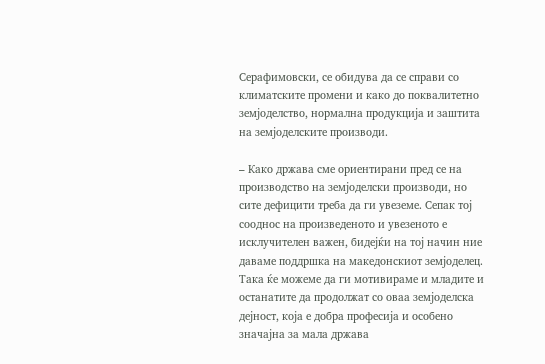Серафимовски, се обидува да се справи со климатските промени и како до поквалитетно земјоделство, нормална продукција и заштита на земјоделските производи.

– Како држава сме ориентирани пред се на производство на земјоделски производи, но сите дефицити треба да ги увеземе. Сепак тој сооднос на произведеното и увезеното е исклучителен важен, бидејќи на тој начин ние даваме поддршка на македонскиот земјоделец. Така ќе можеме да ги мотивираме и младите и останатите да продолжат со оваа земјоделска дејност, која е добра професија и особено значајна за мала држава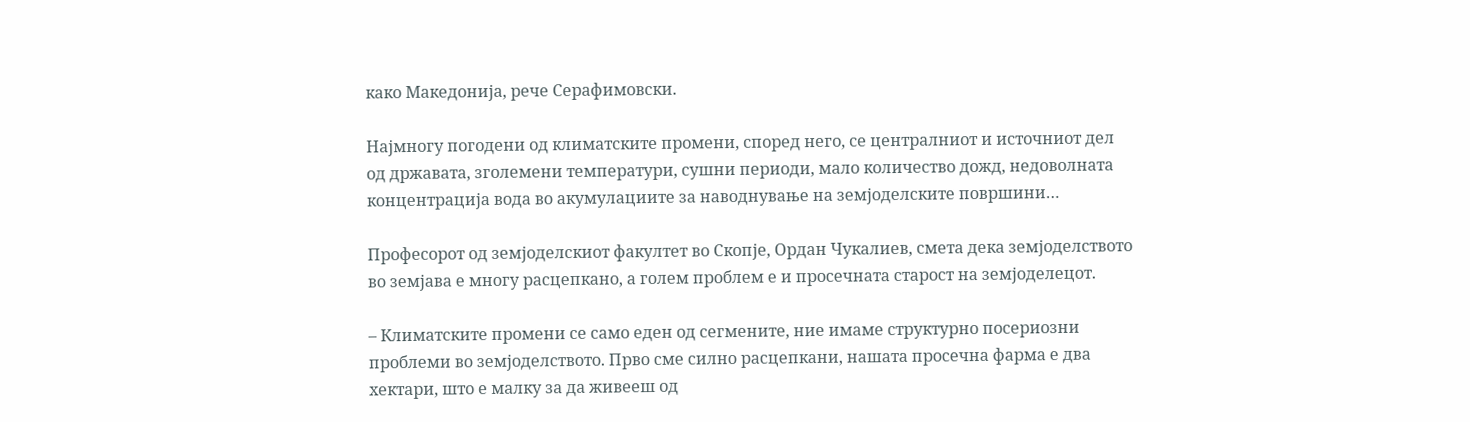како Македонија, рече Серафимовски.

Најмногу погодени од климатските промени, според него, се централниот и источниот дел од државата, зголемени температури, сушни периоди, мало количество дожд, недоволната концентрација вода во акумулациите за наводнување на земјоделските површини…

Професорот од земјоделскиот факултет во Скопје, Ордан Чукалиев, смета дека земјоделството во земјава е многу расцепкано, а голем проблем е и просечната старост на земјоделецот.

– Климатските промени се само еден од сегмените, ние имаме структурно посериозни проблеми во земјоделството. Прво сме силно расцепкани, нашата просечна фарма е два хектари, што е малку за да живееш од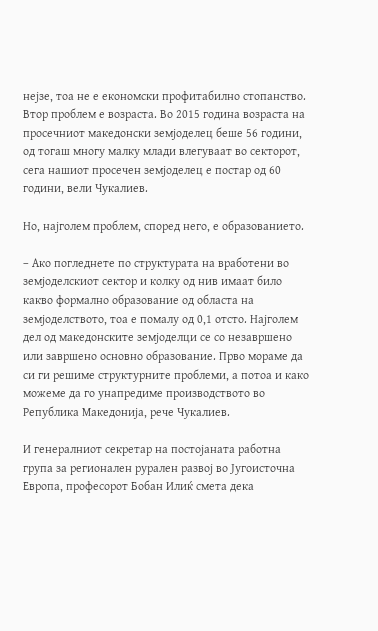нејзе, тоа не е економски профитабилно стопанство. Втор проблем е возраста. Во 2015 година возраста на просечниот македонски земјоделец беше 56 години, од тогаш многу малку млади влегуваат во секторот, сега нашиот просечен земјоделец е постар од 60 години, вели Чукалиев.

Но, најголем проблем, според него, е образованието.

– Ако погледнете по структурата на вработени во земјоделскиот сектор и колку од нив имаат било какво формално образование од областа на земјоделството, тоа е помалу од 0,1 отсто. Најголем дел од македонските земјоделци се со незавршено или завршено основно образование. Прво мораме да си ги решиме структурните проблеми, а потоа и како можеме да го унапредиме производството во Република Македонија, рече Чукалиев.

И генералниот секретар на постојаната работна група за регионален рурален развој во Југоисточна Европа, професорот Бобан Илиќ смета дека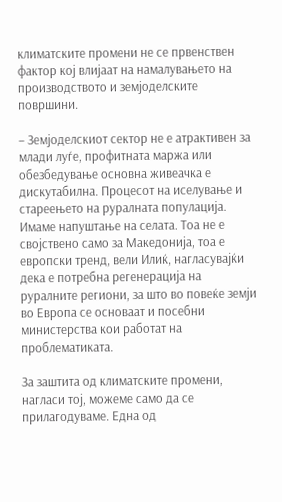климатските промени не се првенствен фактор кој влијаат на намалувањето на производството и земјоделските површини.

– Земјоделскиот сектор не е атрактивен за млади луѓе, профитната маржа или обезбедување основна живеачка е дискутабилна. Процесот на иселување и стареењето на руралната популација. Имаме напуштање на селата. Тоа не е својствено само за Македонија, тоа е европски тренд, вели Илиќ, нагласувајќи дека е потребна регенерација на руралните региони, за што во повеќе земји во Европа се основаат и посебни министерства кои работат на проблематиката.

За заштита од климатските промени, нагласи тој, можеме само да се прилагодуваме. Една од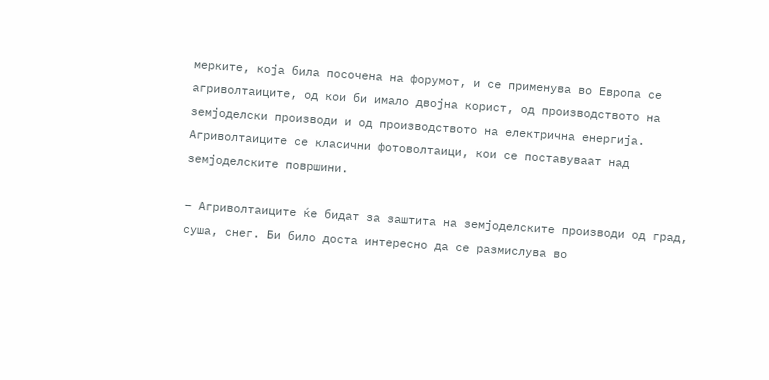мерките, која била посочена на форумот, и се применува во Европа се агриволтаиците, од кои би имало двојна корист, од производството на земјоделски производи и од производството на електрична енергија. Агриволтаиците се класични фотоволтаици, кои се поставуваат над земјоделските површини.

– Агриволтаиците ќе бидат за заштита на земјоделските производи од град, суша, снег. Би било доста интересно да се размислува во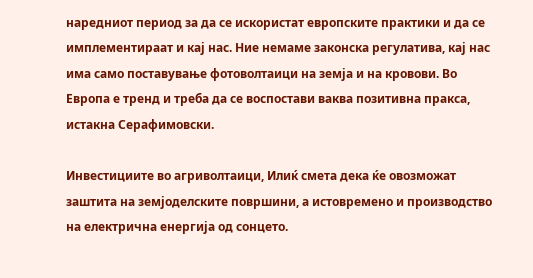наредниот период за да се искористат европските практики и да се имплементираат и кај нас. Ние немаме законска регулатива, кај нас има само поставување фотоволтаици на земја и на кровови. Во Европа е тренд и треба да се воспостави ваква позитивна пракса, истакна Серафимовски.

Инвестициите во агриволтаици, Илиќ смета дека ќе овозможат заштита на земјоделските површини, а истовремено и производство на електрична енергија од сонцето.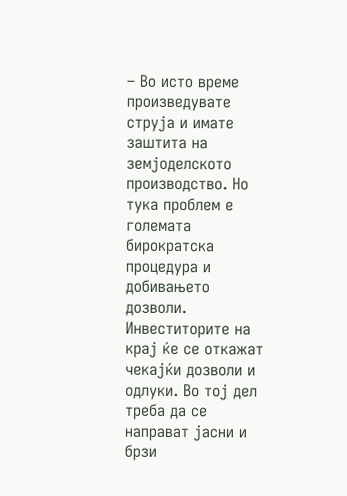– Во исто време произведувате струја и имате заштита на земјоделското производство. Но тука проблем е големата бирократска процедура и добивањето дозволи. Инвеститорите на крај ќе се откажат чекајќи дозволи и одлуки. Во тој дел треба да се направат јасни и брзи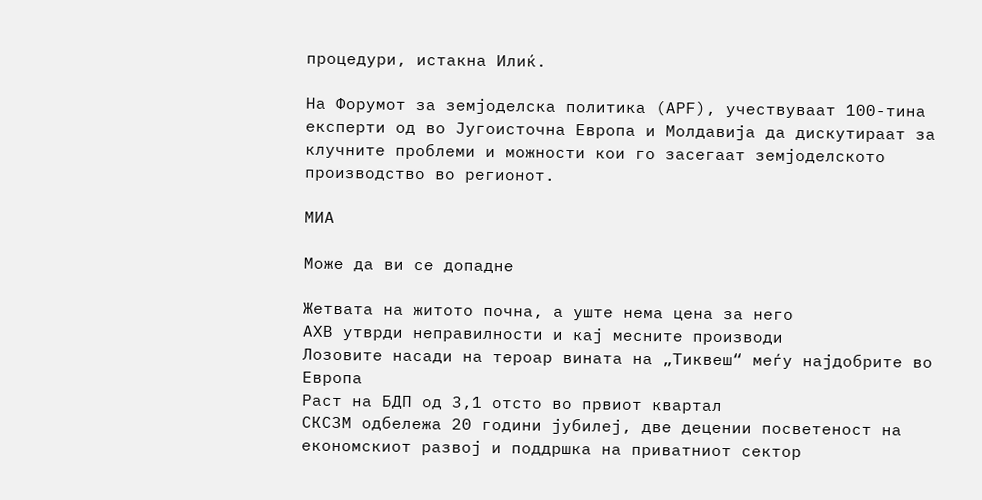процедури, истакна Илиќ.

На Форумот за земјоделска политика (APF), учествуваат 100-тина експерти од во Југоисточна Европа и Молдавија да дискутираат за клучните проблеми и можности кои го засегаат земјоделското производство во регионот.

МИА

Може да ви се допадне

Жетвата на житото почна, а уште нема цена за него
АХВ утврди неправилности и кај месните производи
Лозовите насади на тероар вината на „Тиквеш“ меѓу најдобрите во Европа
Раст на БДП од 3,1 отсто во првиот квартал
СКСЗМ одбележа 20 години јубилеј, две децении посветеност на економскиот развој и поддршка на приватниот сектор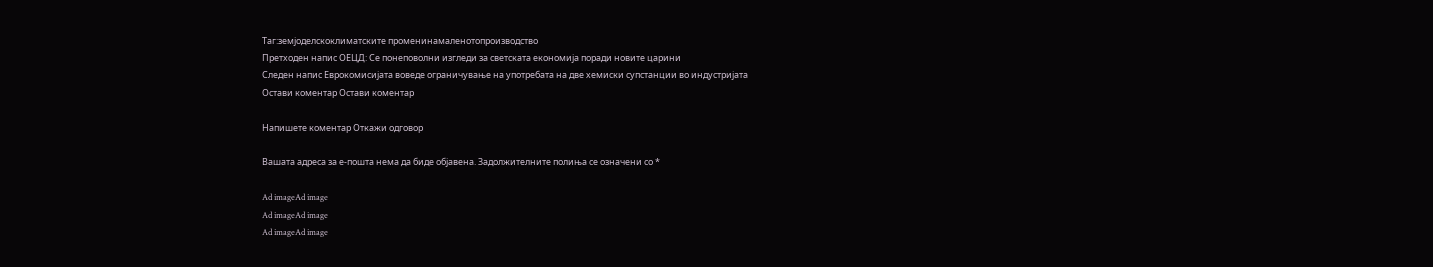Таг:земјоделскоклиматските променинамаленотопроизводство
Претходен напис ОЕЦД: Се понеповолни изгледи за светската економија поради новите царини
Следен напис Еврокомисијата воведе ограничување на употребата на две хемиски супстанции во индустријата
Остави коментар Остави коментар

Напишете коментар Откажи одговор

Вашата адреса за е-пошта нема да биде објавена. Задолжителните полиња се означени со *

Ad imageAd image
Ad imageAd image
Ad imageAd image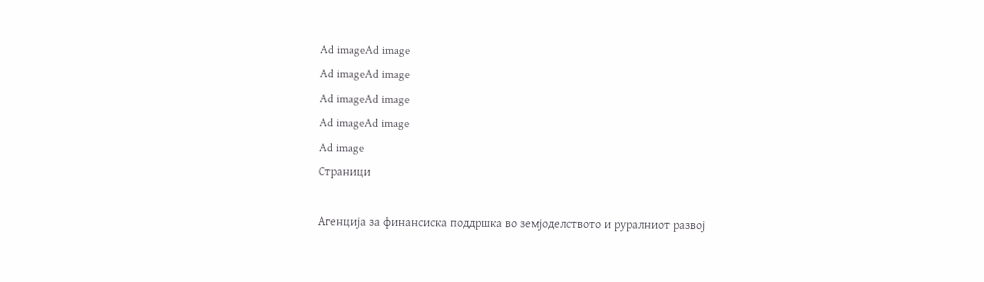Ad imageAd image
Ad imageAd image
Ad imageAd image
Ad imageAd image
Ad image
Страници

Агенција за финансиска поддршка во земјоделството и руралниот развој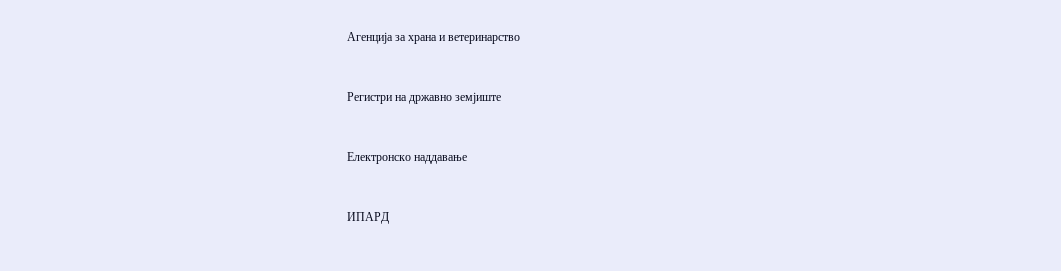Агенција за храна и ветеринарство


Регистри на државно земјиште


Електронско наддавање


ИПАРД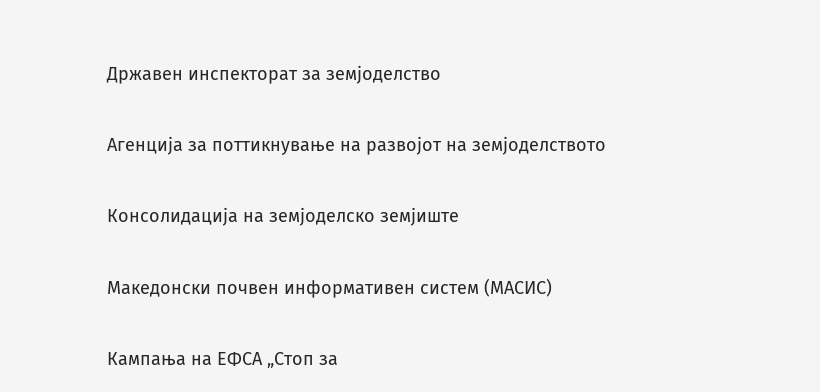Државен инспекторат за земјоделство


Агенција за поттикнување на развојот на земјоделството


Консолидација на земјоделско земјиште


Македонски почвен информативен систем (МАСИС)


Кампања на ЕФСА „Стоп за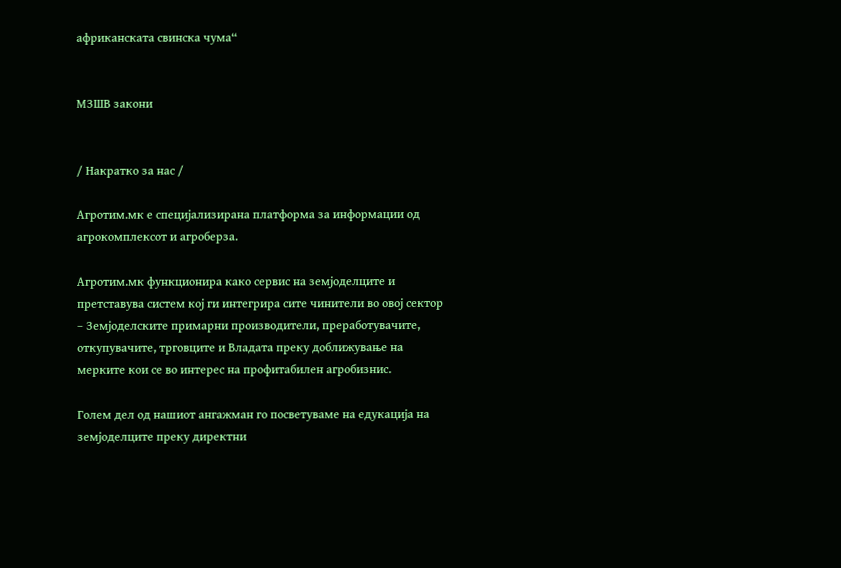африканската свинска чума“


МЗШВ закони


/ Накратко за нас /

Агротим.мк е специјализирана платформа за информации од агрокомплексот и агроберза.

Агротим.мк функционира како сервис на земјоделците и претставува систем кој ги интегрира сите чинители во овој сектор – Земјоделските примарни производители, преработувачите, откупувачите, трговците и Владата преку доближување на мерките кои се во интерес на профитабилен агробизнис.

Голем дел од нашиот ангажман го посветуваме на едукација на земјоделците преку директни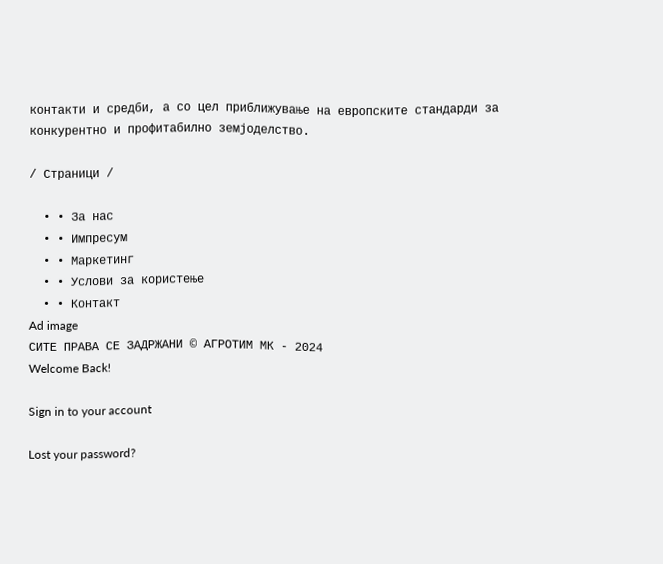контакти и средби, а со цел приближување на европските стандарди за конкурентно и профитабилно земјоделство.

/ Страници /

  • • За нас
  • • Импресум
  • • Маркетинг
  • • Услови за користење
  • • Контакт
Ad image
СИТЕ ПРАВА СЕ ЗАДРЖАНИ © АГРОТИМ МК - 2024
Welcome Back!

Sign in to your account

Lost your password?